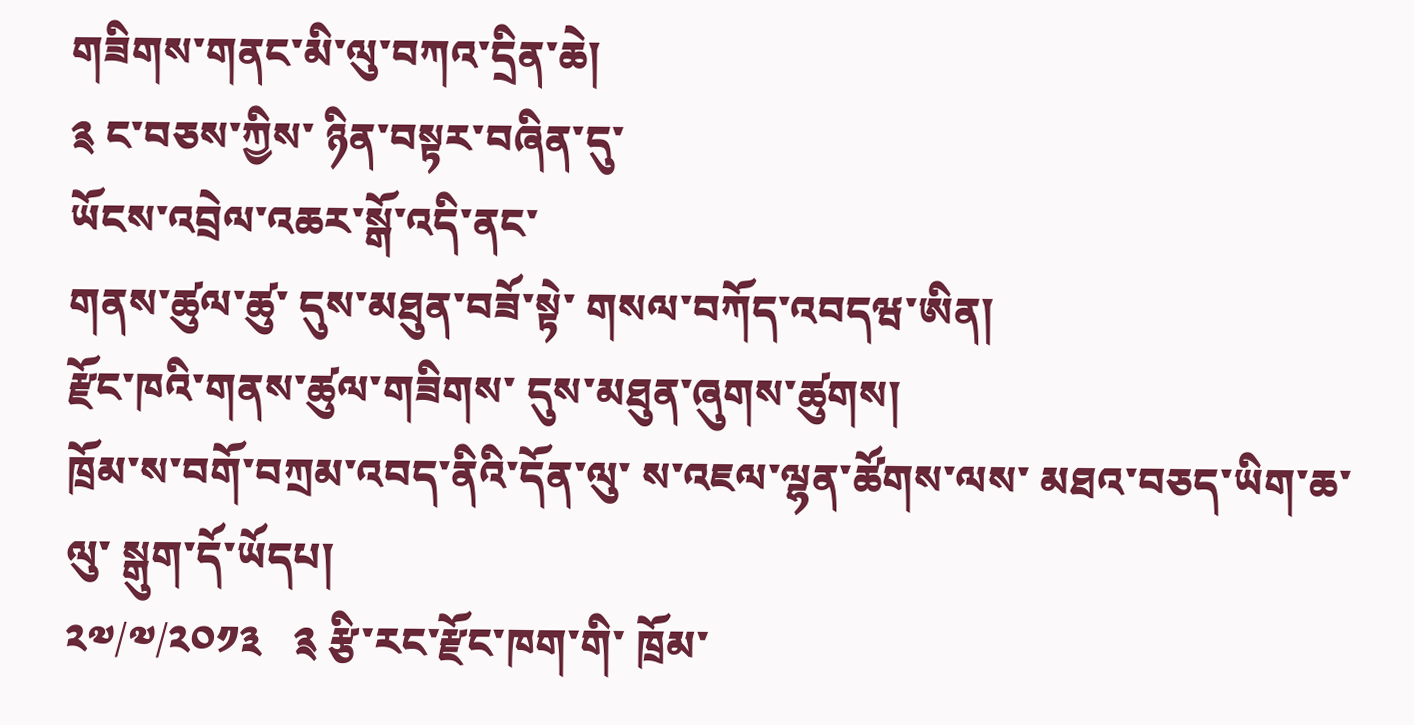གཟིགས་གནང་མི་ལུ་བཀའ་དྲིན་ཆེ།
༉ ང་བཅས་ཀྱིས་ ཉིན་བསྟར་བཞིན་དུ་
ཡོངས་འབྲེལ་འཆར་སྒོ་འདི་ནང་
གནས་ཚུལ་ཚུ་ དུས་མཐུན་བཟོ་སྟེ་ གསལ་བཀོད་འབདཝ་ཨིན།
རྫོང་ཁའི་གནས་ཚུལ་གཟིགས་ དུས་མཐུན་ཞུགས་ཚུགས།
ཁྲོམ་ས་བགོ་བཀྲམ་འབད་ནིའི་དོན་ལུ་ ས་འཇལ་ལྷན་ཚོགས་ལས་ མཐའ་བཅད་ཡིག་ཆ་ལུ་ སྒུག་དོ་ཡོདཔ།
༢༧/༧/༢༠༡༣   ༉ རྩི་རང་རྫོང་ཁག་གི་ ཁྲོམ་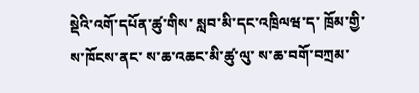སྡེའི་འགོ་དཔོན་ཚུ་གིས་ སླབ་མི་དང་འཁྲིལཝ་ད་ ཁྲོམ་གྱི་ས་ཁོངས་ནང་ ས་ཆ་འཆང་མི་ཚུ་ལུ་ ས་ཆ་བགོ་བཀྲམ་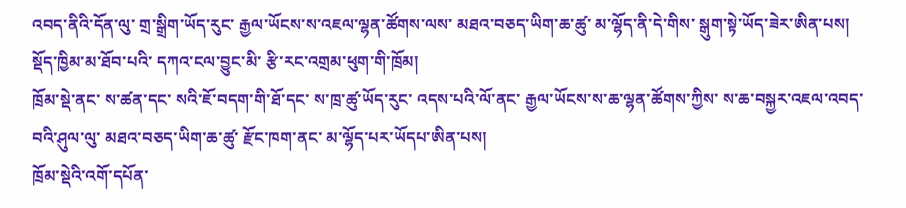འབད་ནིའི་དོན་ལུ་ གྲ་སྒྲིག་ཡོད་རུང་ རྒྱལ་ཡོངས་ས་འཇལ་ལྷན་ཚོགས་ལས་ མཐའ་བཅད་ཡིག་ཆ་ཚུ་ མ་ལྷོད་ནི་དེ་གིས་ སྒུག་སྟེ་ཡོད་ཟེར་ཨིན་པས།
སྡོད་ཁྱིམ་མ་ཐོབ་པའི་ དཀའ་ངལ་བྱུང་མི་ རྩི་རང་འགྲམ་ཕུག་གི་ཁྲོམ།
ཁྲོམ་སྡེ་ནང་ ས་ཚན་དང་ སའི་ཇོ་བདག་གི་ཐོ་དང་ ས་ཁྲ་ཚུ་ཡོད་རུང་ འདས་པའི་ལོ་ནང་ རྒྱལ་ཡོངས་ས་ཆ་ལྷན་ཚོགས་ཀྱིས་ ས་ཆ་བསྐྱར་འཇལ་འབད་བའི་ཤུལ་ལུ་ མཐའ་བཅད་ཡིག་ཆ་ཚུ་ རྫོང་ཁག་ནང་ མ་ལྷོད་པར་ཡོདཔ་ཨིན་པས།
ཁྲོམ་སྡེའི་འགོ་དཔོན་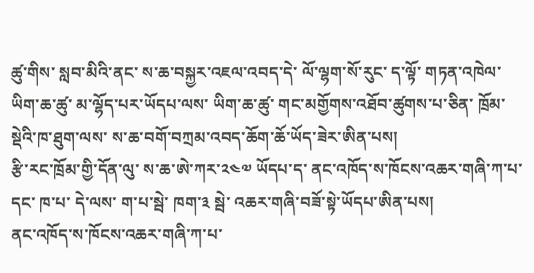ཚུ་གིས་ སླབ་མིའི་ནང་ ས་ཆ་བསྐྱར་འཇལ་འབད་དེ་ ལོ་ལྷག་སོ་རུང་ ད་ལྟོ་ གཏན་འཁེལ་ཡིག་ཆ་ཚུ་ མ་ལྷོད་པར་ཡོདཔ་ལས་ ཡིག་ཆ་ཚུ་ གང་མགྱོགས་འཐོབ་ཚུགས་པ་ཅིན་ ཁྲོམ་སྡེའི་ཁ་ཐུག་ལས་ ས་ཆ་བགོ་བཀྲམ་འབད་ཆོག་ཆོ་ཡོད་ཟེར་ཨིན་པས།
རྩི་རང་ཁྲོམ་གྱི་དོན་ལུ་ ས་ཆ་ཨེ་ཀར་༢༤༧ ཡོདཔ་ད་ ནང་འཁོད་ས་ཁོངས་འཆར་གཞི་ཀ་པ་དང་ ཁ་པ་ དེ་ལས་ ག་པ་སྦེ་ ཁག་༣ སྦེ་ འཆར་གཞི་བཟོ་སྟེ་ཡོདཔ་ཨིན་པས།
ནང་འཁོད་ས་ཁོངས་འཆར་གཞི་ཀ་པ་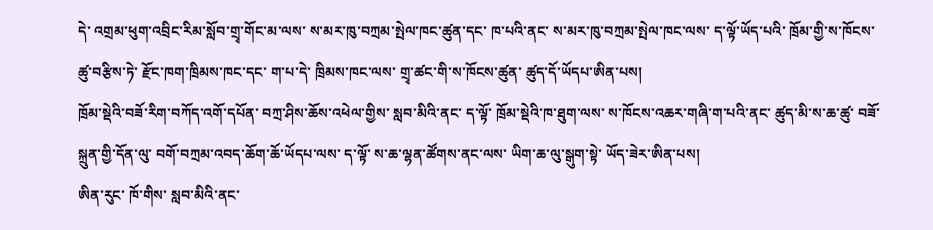དེ་ འགྲམ་ཕུག་འབྲིང་རིམ་སློབ་གྲྭ་གོང་མ་ལས་ ས་མར་ཁུ་བཀྲམ་སྤེལ་ཁང་ཚུན་དང་ ཁ་པའི་ནང་ ས་མར་ཁུ་བཀྲམ་སྤེལ་ཁང་ལས་ ད་ལྟོ་ཡོད་པའི་ ཁྲོམ་གྱི་ས་ཁོངས་ཚུ་བརྩིས་ཏེ་ རྫོང་ཁག་ཁྲིམས་ཁང་དང་ ག་པ་དེ་ ཁྲིམས་ཁང་ལས་ གྲྭ་ཚང་གི་ས་ཁོངས་ཚུན་ ཚུད་དོ་ཡོདཔ་ཨིན་པས།
ཁྲོམ་སྡེའི་བཟོ་རིག་བཀོད་འགོ་དཔོན་ བཀྲ་ཤིས་ཆོས་འཕེལ་གྱིས་ སླབ་མིའི་ནང་ ད་ལྟོ་ ཁྲོམ་སྡེའི་ཁ་ཐུག་ལས་ ས་ཁོངས་འཆར་གཞི་ག་པའི་ནང་ ཚུད་མི་ས་ཆ་ཚུ་ བཟོ་སྐྲུན་གྱི་དོན་ལུ་ བགོ་བཀྲམ་འབད་ཆོག་ཆོ་ཡོདཔ་ལས་ ད་ལྟོ་ ས་ཆ་ལྷན་ཚོགས་ནང་ལས་ ཡིག་ཆ་ལུ་སྒུག་སྟེ་ ཡོད་ཟེར་ཨིན་པས།
ཨིན་རུང་ ཁོ་གིས་ སླབ་མིའི་ནང་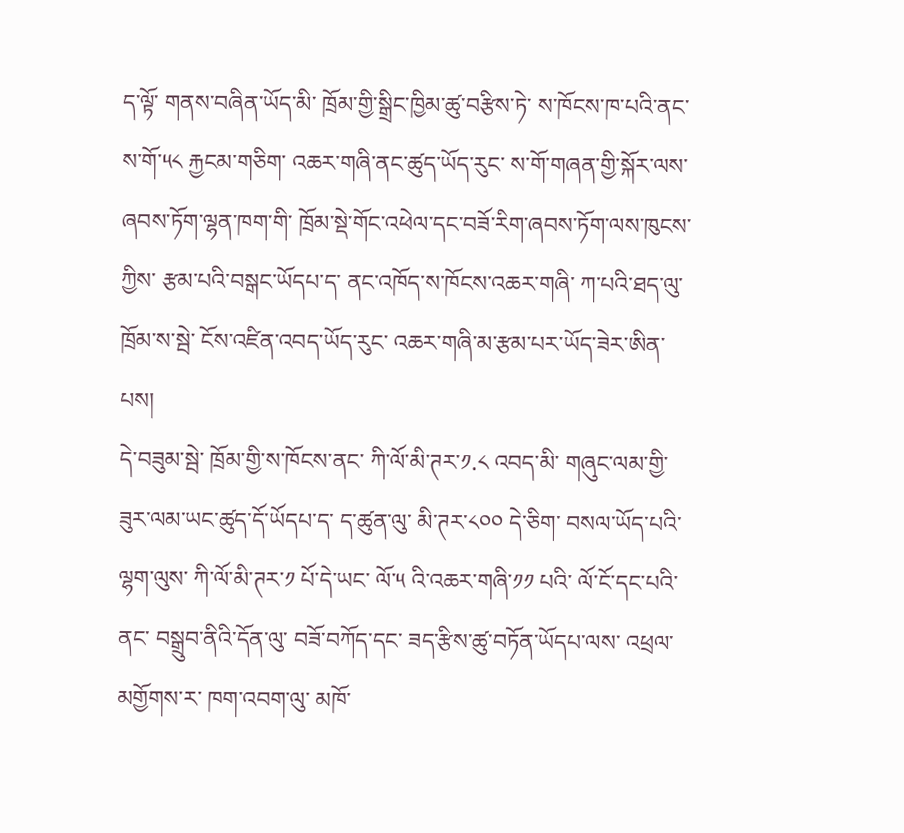ད་ལྟོ་ གནས་བཞིན་ཡོད་མི་ ཁྲོམ་གྱི་སྒྲིང་ཁྱིམ་ཚུ་བརྩིས་ཏེ་ ས་ཁོངས་ཁ་པའི་ནང་ ས་གོ་༥༨ རྐྱངམ་གཅིག་ འཆར་གཞི་ནང་ཚུད་ཡོད་རུང་ ས་གོ་གཞན་གྱི་སྐོར་ལས་ ཞབས་ཏོག་ལྷན་ཁག་གི་ ཁྲོམ་སྡེ་གོང་འཕེལ་དང་བཟོ་རིག་ཞབས་ཏོག་ལས་ཁུངས་ཀྱིས་ རྩམ་པའི་བསྒང་ཡོདཔ་ད་ ནང་འཁོད་ས་ཁོངས་འཆར་གཞི་ ཀ་པའི་ཐད་ལུ་ ཁྲོམ་ས་སྦེ་ ངོས་འཛིན་འབད་ཡོད་རུང་ འཆར་གཞི་མ་རྩམ་པར་ཡོད་ཟེར་ཨིན་པས།
དེ་བཟུམ་སྦེ་ ཁྲོམ་གྱི་ས་ཁོངས་ནང་ ཀི་ལོ་མི་ཊར་༡.༨ འབད་མི་ གཞུང་ལམ་གྱི་ ཟུར་ལམ་ཡང་ཚུད་དོ་ཡོདཔ་ད་ ད་ཚུན་ལུ་ མི་ཊར་༨༠༠ དེ་ཅིག་ བསལ་ཡོད་པའི་ལྷག་ལུས་ ཀི་ལོ་མི་ཊར་༡ པོ་དེ་ཡང་ ལོ་༥ འི་འཆར་གཞི་༡༡ པའི་ ལོ་ངོ་དང་པའི་ནང་ བསྒྲུབ་ནིའི་དོན་ལུ་ བཟོ་བཀོད་དང་ ཟད་རྩིས་ཚུ་བཏོན་ཡོདཔ་ལས་ འཕྲལ་མགྱོགས་ར་ ཁག་འབག་ལུ་ མཁོ་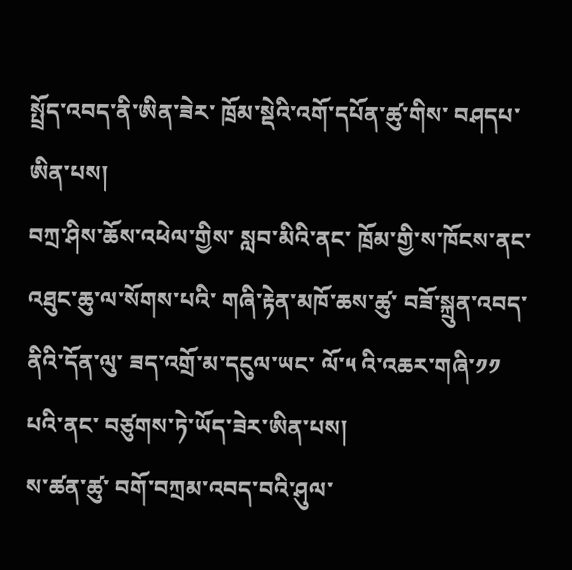སྤྲོད་འབད་ནི་ཨིན་ཟེར་ ཁྲོམ་སྡེའི་འགོ་དཔོན་ཚུ་གིས་ བཤདཔ་ཨིན་པས།
བཀྲ་ཤིས་ཆོས་འཕེལ་གྱིས་ སླབ་མིའི་ནང་ ཁྲོམ་གྱི་ས་ཁོངས་ནང་ འཐུང་ཆུ་ལ་སོགས་པའི་ གཞི་རྟེན་མཁོ་ཆས་ཚུ་ བཟོ་སྐྲུན་འབད་ནིའི་དོན་ལུ་ ཟད་འགྲོ་མ་དངུལ་ཡང་ ལོ་༥ འི་འཆར་གཞི་༡༡ པའི་ནང་ བཙུགས་ཏེ་ཡོད་ཟེར་ཨིན་པས།
ས་ཚན་ཚུ་ བགོ་བཀྲམ་འབད་བའི་ཤུལ་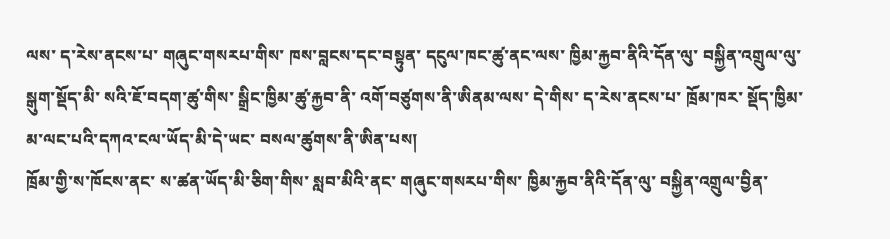ལས་ ད་རེས་ནངས་པ་ གཞུང་གསརཔ་གིས་ ཁས་བླངས་དང་བསྟུན་ དངུལ་ཁང་ཚུ་ནང་ལས་ ཁྱིམ་རྐྱབ་ནིའི་དོན་ལུ་ བསྐྱིན་འགྲུལ་ལུ་སྒུག་སྡོད་མི་ སའི་ཇོ་བདག་ཚུ་གིས་ སྒྲིང་ཁྱིམ་ཚུ་རྐྱབ་ནི་ འགོ་བཙུགས་ནི་ཨིནམ་ལས་ དེ་གིས་ ད་རེས་ནངས་པ་ ཁྲོམ་ཁར་ སྡོད་ཁྱིམ་མ་ལང་པའི་དཀའ་ངལ་ཡོད་མི་དེ་ཡང་ བསལ་ཚུགས་ནི་ཨིན་པས།
ཁྲོམ་གྱི་ས་ཁོངས་ནང་ ས་ཚན་ཡོད་མི་ཅིག་གིས་ སླབ་མིའི་ནང་ གཞུང་གསརཔ་གིས་ ཁྱིམ་རྐྱབ་ནིའི་དོན་ལུ་ བསྐྱིན་འགྲུལ་བྱིན་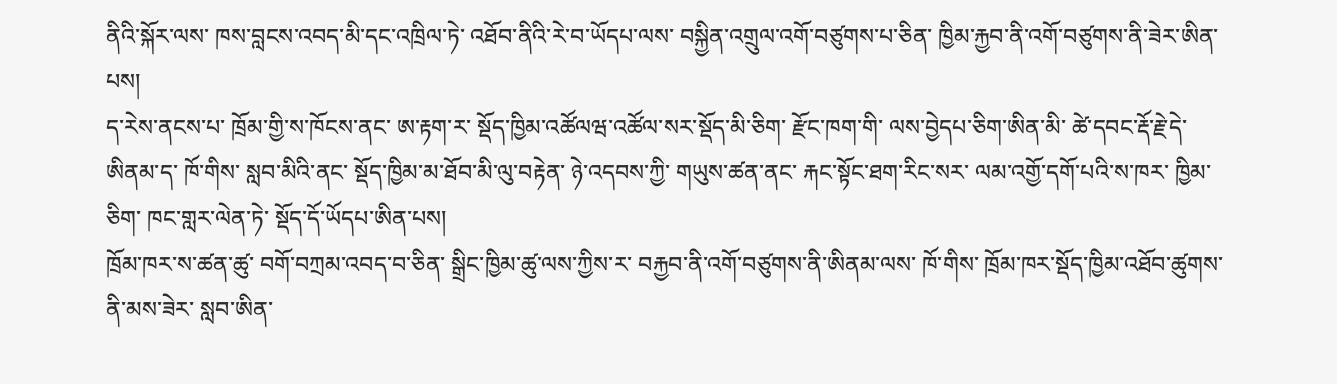ནིའི་སྐོར་ལས་ ཁས་བླངས་འབད་མི་དང་འཁྲིལ་ཏེ་ འཐོབ་ནིའི་རེ་བ་ཡོདཔ་ལས་ བསྐྱིན་འགྲུལ་འགོ་བཙུགས་པ་ཅིན་ ཁྱིམ་རྐྱབ་ནི་འགོ་བཙུགས་ནི་ཟེར་ཨིན་པས།
ད་རེས་ནངས་པ་ ཁྲོམ་གྱི་ས་ཁོངས་ནང་ ཨ་རྟག་ར་ སྡོད་ཁྱིམ་འཚོལཝ་འཚོལ་སར་སྡོད་མི་ཅིག་ རྫོང་ཁག་གི་ ལས་བྱེདཔ་ཅིག་ཨིན་མི་ ཚེ་དབང་རྡོ་རྗེ་དེ་ཨིནམ་ད་ ཁོ་གིས་ སླབ་མིའི་ནང་ སྡོད་ཁྱིམ་མ་ཐོབ་མི་ལུ་བརྟེན་ ཉེ་འདབས་ཀྱི་ གཡུས་ཚན་ནང་ རྐང་སྟོང་ཐག་རིང་སར་ ལམ་འགྱོ་དགོ་པའི་ས་ཁར་ ཁྱིམ་ཅིག་ ཁང་གླར་ལེན་ཏེ་ སྡོད་དོ་ཡོདཔ་ཨིན་པས།
ཁྲོམ་ཁར་ས་ཚན་ཚུ་ བགོ་བཀྲམ་འབད་བ་ཅིན་ སྒྲིང་ཁྱིམ་ཚུ་ལས་ཀྱིས་ར་ བརྐྱབ་ནི་འགོ་བཙུགས་ནི་ཨིནམ་ལས་ ཁོ་གིས་ ཁྲོམ་ཁར་སྡོད་ཁྱིམ་འཐོབ་ཚུགས་ནི་མས་ཟེར་ སླབ་ཨིན་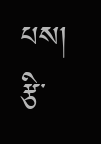པས།
རྩི་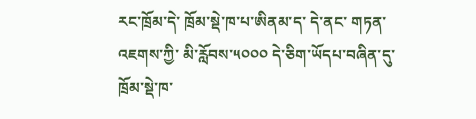རང་ཁྲོམ་དེ་ ཁྲོམ་སྡེ་ཁ་པ་ཨིནམ་ད་ དེ་ནང་ གཏན་འཇགས་ཀྱི་ མི་རློབས་༥༠༠༠ དེ་ཅིག་ཡོདཔ་བཞིན་དུ་ ཁྲོམ་སྡེ་ཁ་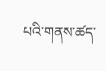པའི་གནས་ཚད་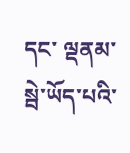དང་ ལྡནམ་སྦེ་ཡོད་པའི་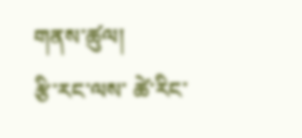གནས་ཚུལ།
རྩི་རང་ལས་ ཚེ་རིང་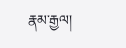རྣམ་རྒྱལ།